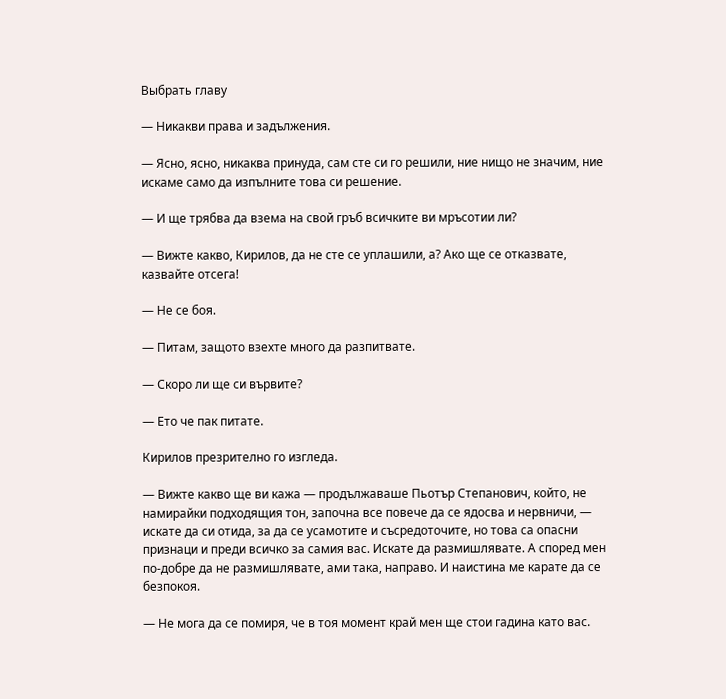Выбрать главу

— Никакви права и задължения.

— Ясно, ясно, никаква принуда, сам сте си го решили, ние нищо не значим, ние искаме само да изпълните това си решение.

— И ще трябва да взема на свой гръб всичките ви мръсотии ли?

— Вижте какво, Кирилов, да не сте се уплашили, а? Ако ще се отказвате, казвайте отсега!

— Не се боя.

— Питам, защото взехте много да разпитвате.

— Скоро ли ще си вървите?

— Ето че пак питате.

Кирилов презрително го изгледа.

— Вижте какво ще ви кажа — продължаваше Пьотър Степанович, който, не намирайки подходящия тон, започна все повече да се ядосва и нервничи, — искате да си отида, за да се усамотите и съсредоточите, но това са опасни признаци и преди всичко за самия вас. Искате да размишлявате. А според мен по-добре да не размишлявате, ами така, направо. И наистина ме карате да се безпокоя.

— Не мога да се помиря, че в тоя момент край мен ще стои гадина като вас.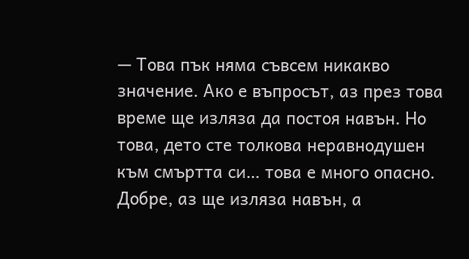— Това пък няма съвсем никакво значение. Ако е въпросът, аз през това време ще изляза да постоя навън. Но това, дето сте толкова неравнодушен към смъртта си… това е много опасно. Добре, аз ще изляза навън, а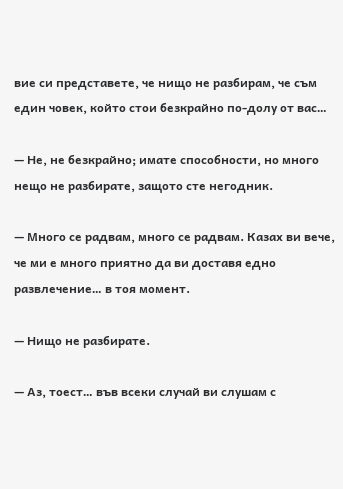вие си представете, че нищо не разбирам, че съм един човек, който стои безкрайно по-долу от вас…

— Не, не безкрайно; имате способности, но много нещо не разбирате, защото сте негодник.

— Много се радвам, много се радвам. Казах ви вече, че ми е много приятно да ви доставя едно развлечение… в тоя момент.

— Нищо не разбирате.

— Аз, тоест… във всеки случай ви слушам с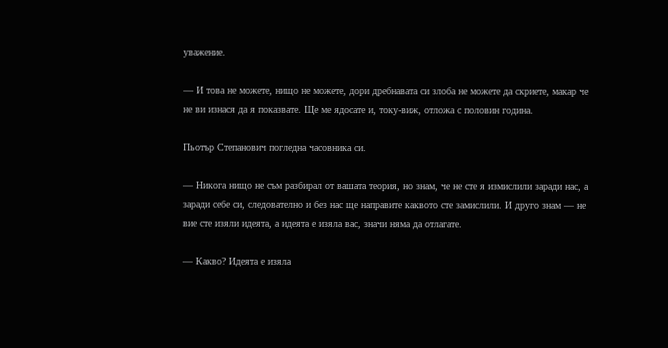уважение.

— И това не можете, нищо не можете, дори дребнавата си злоба не можете да скриете, макар че не ви изнася да я показвате. Ще ме ядосате и, току-виж, отложа с половин година.

Пьотър Степанович погледна часовника си.

— Никога нищо не съм разбирал от вашата теория, но знам, че не сте я измислили заради нас, а заради себе си, следователно и без нас ще направите каквото сте замислили. И друго знам — не вие сте изяли идеята, а идеята е изяла вас, значи няма да отлагате.

— Какво? Идеята е изяла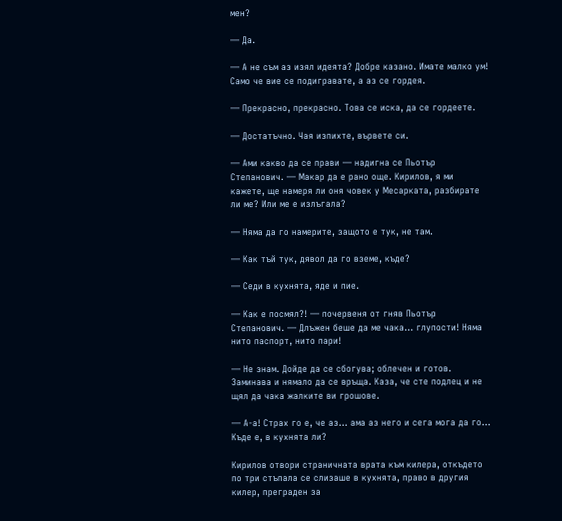мен?

— Да.

— А не съм аз изял идеята? Добре казано. Имате малко ум! Само че вие се подигравате, а аз се гордея.

— Прекрасно, прекрасно. Това се иска, да се гордеете.

— Достатъчно. Чая изпихте, вървете си.

— Ами какво да се прави — надигна се Пьотър Степанович. — Макар да е рано още. Кирилов, я ми кажете, ще намеря ли оня човек у Месарката, разбирате ли ме? Или ме е излъгала?

— Няма да го намерите, защото е тук, не там.

— Как тъй тук, дявол да го вземе, къде?

— Седи в кухнята, яде и пие.

— Как е посмял?! — почервеня от гняв Пьотър Степанович. — Длъжен беше да ме чака… глупости! Няма нито паспорт, нито пари!

— Не знам. Дойде да се сбогува; облечен и готов. Заминава и нямало да се връща. Каза, че сте подлец и не щял да чака жалките ви грошове.

— А-а! Страх го е, че аз… ама аз него и сега мога да го… Къде е, в кухнята ли?

Кирилов отвори страничната врата към килера, откъдето по три стъпала се слизаше в кухнята, право в другия килер, преграден за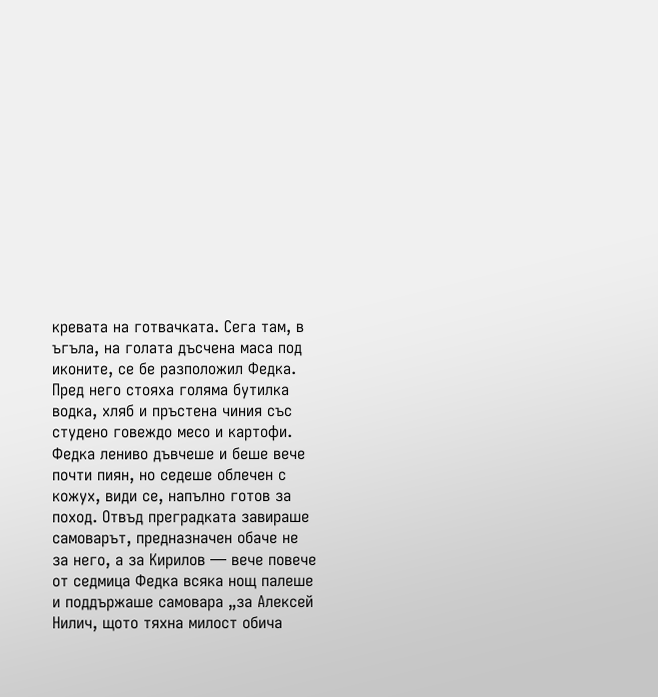кревата на готвачката. Сега там, в ъгъла, на голата дъсчена маса под иконите, се бе разположил Федка. Пред него стояха голяма бутилка водка, хляб и пръстена чиния със студено говеждо месо и картофи. Федка лениво дъвчеше и беше вече почти пиян, но седеше облечен с кожух, види се, напълно готов за поход. Отвъд преградката завираше самоварът, предназначен обаче не за него, а за Кирилов — вече повече от седмица Федка всяка нощ палеше и поддържаше самовара „за Алексей Нилич, щото тяхна милост обича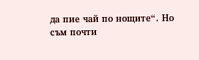да пие чай по нощите“. Но съм почти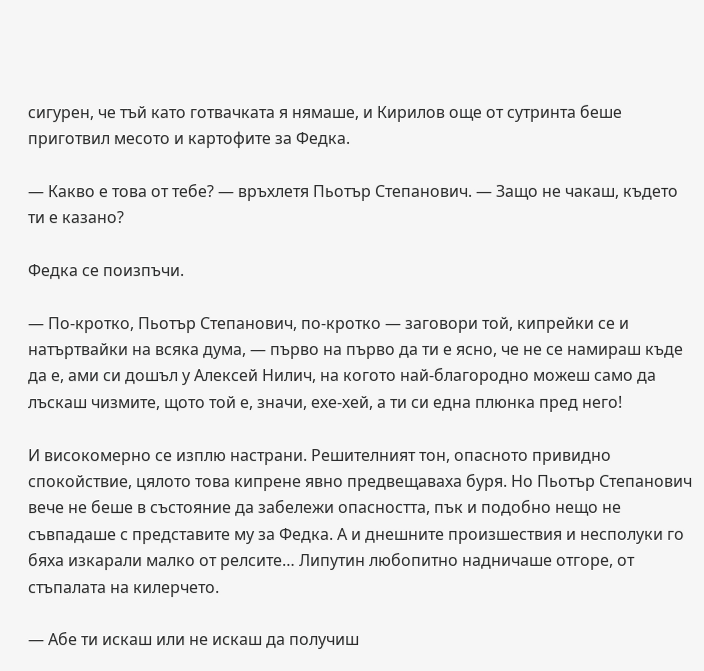сигурен, че тъй като готвачката я нямаше, и Кирилов още от сутринта беше приготвил месото и картофите за Федка.

— Какво е това от тебе? — връхлетя Пьотър Степанович. — Защо не чакаш, където ти е казано?

Федка се поизпъчи.

— По-кротко, Пьотър Степанович, по-кротко — заговори той, кипрейки се и натъртвайки на всяка дума, — първо на първо да ти е ясно, че не се намираш къде да е, ами си дошъл у Алексей Нилич, на когото най-благородно можеш само да лъскаш чизмите, щото той е, значи, ехе-хей, а ти си една плюнка пред него!

И високомерно се изплю настрани. Решителният тон, опасното привидно спокойствие, цялото това кипрене явно предвещаваха буря. Но Пьотър Степанович вече не беше в състояние да забележи опасността, пък и подобно нещо не съвпадаше с представите му за Федка. А и днешните произшествия и несполуки го бяха изкарали малко от релсите… Липутин любопитно надничаше отгоре, от стъпалата на килерчето.

— Абе ти искаш или не искаш да получиш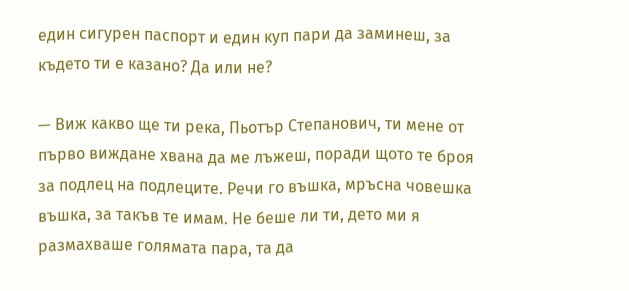един сигурен паспорт и един куп пари да заминеш, за където ти е казано? Да или не?

— Виж какво ще ти река, Пьотър Степанович, ти мене от първо виждане хвана да ме лъжеш, поради щото те броя за подлец на подлеците. Речи го въшка, мръсна човешка въшка, за такъв те имам. Не беше ли ти, дето ми я размахваше голямата пара, та да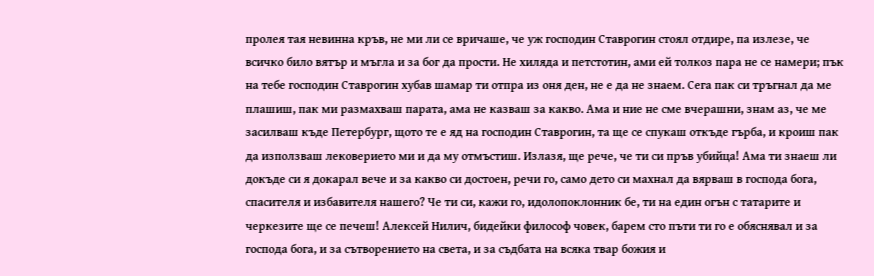пролея тая невинна кръв, не ми ли се вричаше, че уж господин Ставрогин стоял отдире, па излезе, че всичко било вятър и мъгла и за бог да прости. Не хиляда и петстотин, ами ей толкоз пара не се намери; пък на тебе господин Ставрогин хубав шамар ти отпра из оня ден, не е да не знаем. Сега пак си тръгнал да ме плашиш, пак ми размахваш парата, ама не казваш за какво. Ама и ние не сме вчерашни, знам аз, че ме засилваш къде Петербург, щото те е яд на господин Ставрогин, та ще се спукаш откъде гърба, и кроиш пак да използваш лековерието ми и да му отмъстиш. Излазя, ще рече, че ти си пръв убийца! Ама ти знаеш ли докъде си я докарал вече и за какво си достоен, речи го, само дето си махнал да вярваш в господа бога, спасителя и избавителя нашего? Че ти си, кажи го, идолопоклонник бе, ти на един огън с татарите и черкезите ще се печеш! Алексей Нилич, бидейки философ човек, барем сто пъти ти го е обяснявал и за господа бога, и за сътворението на света, и за съдбата на всяка твар божия и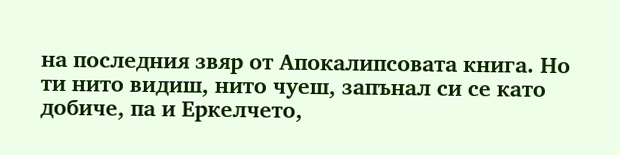на последния звяр от Апокалипсовата книга. Но ти нито видиш, нито чуеш, запънал си се като добиче, па и Еркелчето,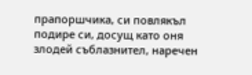прапоршчика, си повлякъл подире си, досущ като оня злодей съблазнител, наречен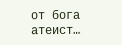от бога атеист…